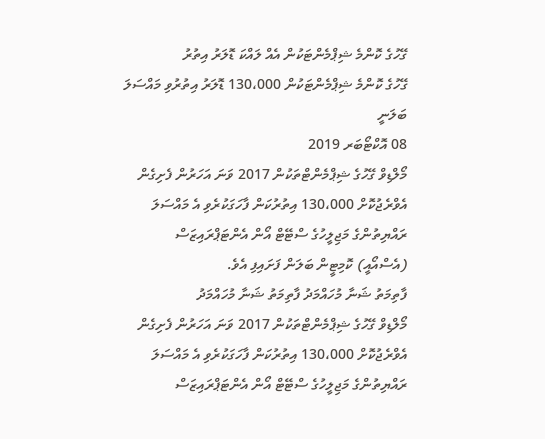ގޭހުގެ ކޮންމެ ޝިޕްމެންޓަކުން އެއް ލައްކަ ޑޮލަރު އިތުރު
ގޭހުގެ ކޮންމެ ޝިޕްމެންޓަކުން 130،000 ޑޮލަރު އިތުރުވި މައްސަލަ ބަލަނީ
08 އޮކްޓޯބަރ 2019
މޯލްޑިވް ގޭހުގެ ޝިޕްމެންޓްތަކުން 2017 ވަނަ އަހަރުން ފެށިގެން އެވްރެޖުކޮށް 130،000 އިތުރުކަން ފާހަގަކުރެވި އެ މައްސަލަ ރައްޔިތުންގެ މަޖިލީހުގެ ސްޓޭޓް އޯން އެންޓަޕްރައިޒަސް (އެސްއޯއީ) ކޮމިޓީން ބަލަން ފަށައިފި އެވެ.
ފާތިމަތު ޝަނާ މުހައްމަދު ފާތިމަތު ޝަނާ މުހައްމަދު
މޯލްޑިވް ގޭހުގެ ޝިޕްމެންޓްތަކުން 2017 ވަނަ އަހަރުން ފެށިގެން އެވްރެޖުކޮށް 130،000 އިތުރުކަން ފާހަގަކުރެވި އެ މައްސަލަ ރައްޔިތުންގެ މަޖިލީހުގެ ސްޓޭޓް އޯން އެންޓަޕްރައިޒަސް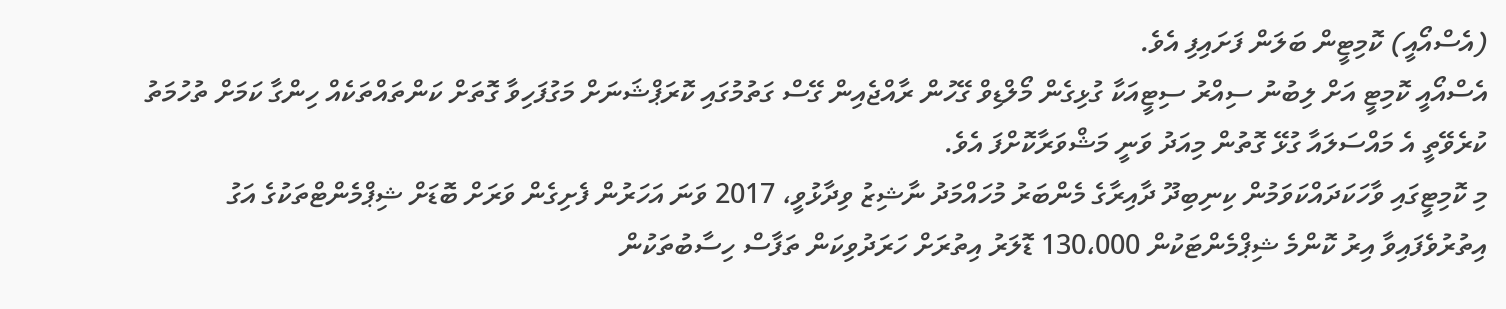(އެސްއޯއީ) ކޮމިޓީން ބަލަން ފަށައިފި އެވެ.
އެސްއޯއީ ކޮމިޓީ އަށް ލިބުނު ސިއްރު ސިޓީއަކާ ގުޅިގެން މޯލްޑިވް ގޭހުން ރާއްޖެއިން ގޭސް ގަތުމުގައި ކޮރަޕްޝަނަށް މަގުފަހިވާ ގޮތަށް ކަންތައްތަކެއް ހިންގާ ކަމަށް ތުހުމަތު ކުރެވޭތީ އެ މައްސަލައާ ގުޅޭ ގޮތުން މިއަދު ވަނީ މަޝްވަރާކޮށްފަ އެވެ.
މި ކޮމިޓީގައި ވާހަކަދައްކަވަމުން ކިނިބިދޫ ދާއިރާގެ މެންބަރު މުހައްމަދު ނާޝިޒު ވިދާޅުވީ، 2017 ވަނަ އަހަރުން ފެށިގެން ވަރަށް ބޮޑަށް ޝިޕްމެންޓްތަކުގެ އަގު އިތުރުވެފައިވާ އިރު ކޮންމެ ޝިޕްމެންޓަކުން 130،000 ޑޮލަރު އިތުރަށް ހަރަދުވިކަން ތަފާސް ހިސާބުތަކުން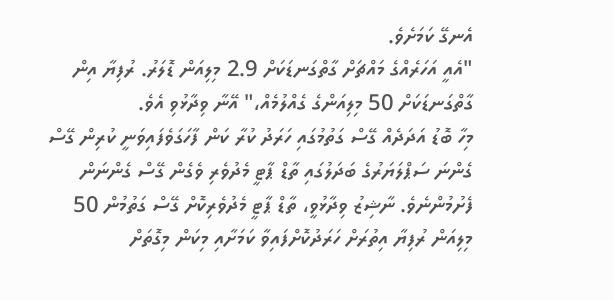އެނގޭ ކަމަށެވެ.
"އެއީ އަހަރެއްގެ މައްޗަށް ގާތްގަނޑަކަށް 2.9 މިލިއަން ޑޮލަރު. ރުފިޔާ އިން ގާތްގަނޑަކަށް 50 މިލިއަންގެ ގެއްލުމެއް،" އޭނާ ވިދާޅުވި އެވެ.
މިހާ ބޮޑު އަދަދެއް ގޭސް ގަތުމުގައި ހަރަދު ކުރާ ކަން ފާހަގަވެފައިވަނީ ކުރިން ގޭސް ގެންނަ ސަޕްލަޔަރުގެ ބަދަލުގައި ތާޑް ޕާޓީ މެދުވެރި ވެގެން ގޭސް ގެންނަން ފެށުމުންނެވެ. ނާޝިޒު ވިދާޅުވީ، ތާޑް ޕާޓީ މެދުވެރިކޮށް ގޭސް ގަތުމުން 50 މިލިއަން ރުފިޔާ އިތުރަށް ހަރަދުކޮށްފައިވާ ކަމަށާއި މިކަން މިގޮތަށް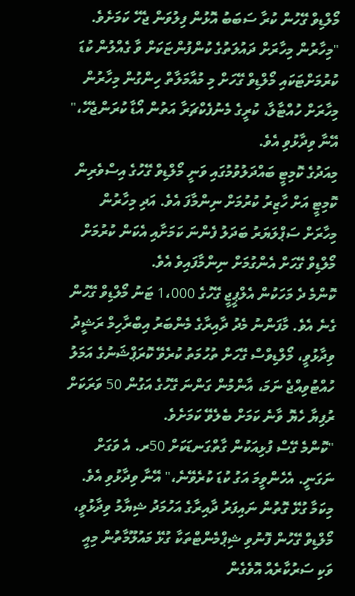މޯލްޑިވް ގޭހުން ކުރާ ސަބަބު އޮޅުން ފިލުވަން ޖެހޭ ކަމަށެވެ.
"މިހާރުން މިހާރަށް ދައުލަތުގެ ކުންފުންޏަކަށް ވާ ގެއްލުން ކުޑަ ކުރުމަށްޓަކައި މޯލްޑިވް ގޭހަށް މި މުއާމަލާތް ހިންގުން މިހާރުން މިހާރަށް ހުއްޓާލާ، ކުރީގެ މެނުފެކްޗަރާ އަތުން އޯޑާ ކުރަންޖެހޭ،" އޭނާ ވިދާޅުވި އެވެ.
މިއަދުގެ ކޮމިޓީ ބައްދަލުވުމުގައި ވަނީ މޯލްޑިވް ގޭހުގެ އިސްވެރިން ކޮމިޓީ އަށް ހާޒިރު ކުރުމަށް ނިންމާފަ އެވެ. އަދި މިހާރުން މިހާރަށް ސަޕްލަޔަރު ބަދަލު ފެންނަ ކަމަށާއި އެކަން ކުރުމަށް މޯލްޑިވް ގޭހަށް އެންގުމަށް ނިންމާފައިވެ އެވެ.
ކޮންމެ ދެ މަހަކުން އެލްޕީޖީ ގޭހުގެ 1،000 ޓަނު މޯލްޑިވް ގޭހުން ގެނެ އެވެ. މާފަންނު މެދު ދާއިރާގެ މެންބަރު އިބްރާހިމް ރަޝީދު ވިދާޅުވީ، މޯލްޑިވްސް ގޭހަށް ތުހުމަތު ކުރެވޭ ކޮރަޕްޝަނުގެ އަމަލު ހުއްޓުވިއްޖެ ނަމަ، އާންމުން ގަންނަ ގޭހުގެ އަގުން 50 ވަރަކަށް ރުފިޔާ ހެޔޮ ވާނެ ކަމަށް ބެލެވޭ ކަމަށެވެ.
"ކޮންމެ ގޭސް ފުޅިއަކުން ގާތްގަނޑަކަށް 50ރ. އެ ވަގަށް ނަގަނީ. އެހެންވީމަ އަގު ކުޑަ ކުރެވޭނެ،" އޭނާ ވިދާޅުވި އެވެ.
މިކަމާ ގުޅޭ ގޮތުން ނައިފަރު ދާއިރާގެ އަހުމަދު ޝިޔާމު ވިދާޅުވީ، މޯލްޑިވް ގޭހުން ފޮނުވި ޝިޕްމެންޓްތަކާ ގުޅޭ މައުލޫމާތުން މިއީ ވަކި ސަރުކާރެއް އޮވެގެން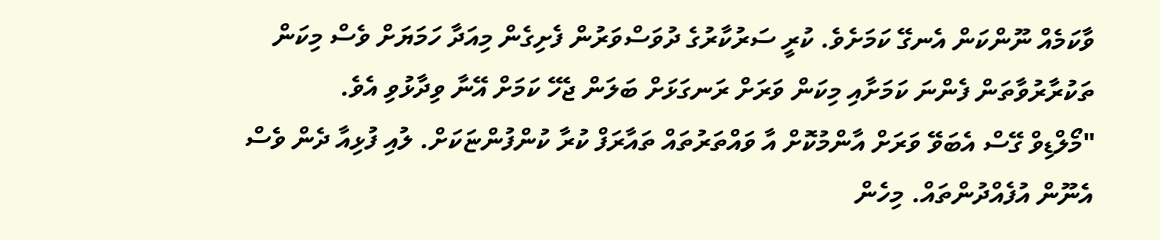ވާކަމެއް ނޫންކަން އެނގޭ ކަމަށެވެ. ކުރީ ސަރުކާރުގެ ދުވަސްވަރުން ފެށިގެން މިއަދާ ހަމަޔަށް ވެސް މިކަން ތަކުރާރުވާތަން ފެންނަ ކަމަށާއި މިކަން ވަރަށް ރަނގަޅަށް ބަލަން ޖެހޭ ކަމަށް އޭނާ ވިދާޅުވި އެވެ.
"މޯލްޑިވް ގޭސް އެބަވޭ ވަރަށް އާންމުކޮށް އާ ވައްތަރުތައް ތައާރަފް ކުރާ ކުންފުންޏަކަށް. ލުއި ފުޅިއާ ދެން ވެސް އެނޫން އުފެއްދުންތައް. މިހެން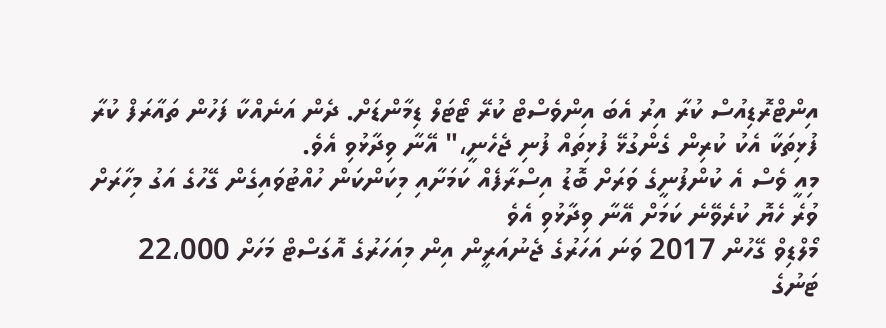އިންޓްރޮޑިއުސް ކުރާ އިރު އެބަ އިންވެސްޓް ކުރޭ ޓޯޓަލް ޑިމާންޑަށް. ދެން އަނެއްކާ ފަހުން ތައާރަފް ކުރާ ފުޅިތަކާ އެކު ކުރިން ގެންގުޅޭ ފުޅިތައް ފުނި ޖެހެނީ،" އޭނާ ވިދާޅުވި އެވެ.
މިއީ ވެސް އެ ކުންފުނީގެ ވަރަށް ބޮޑު އިސްރާފެއް ކަމަށާއި މިކަންކަން ހުއްޓުވައިގެން ގޭހުގެ އަގު މިހާރަށް ވުރެ ހެޔޮ ކުރެވޭނެ ކަމަށް އޭނާ ވިދާޅުވި އެވެ
މޯލްޑިވް ގޭހުން 2017 ވަނަ އަހަރުގެ ޖެނުއަރީން އިން މިއަހަރުގެ އޮގަސްޓް މަހަށް 22،000 ޓަނުގެ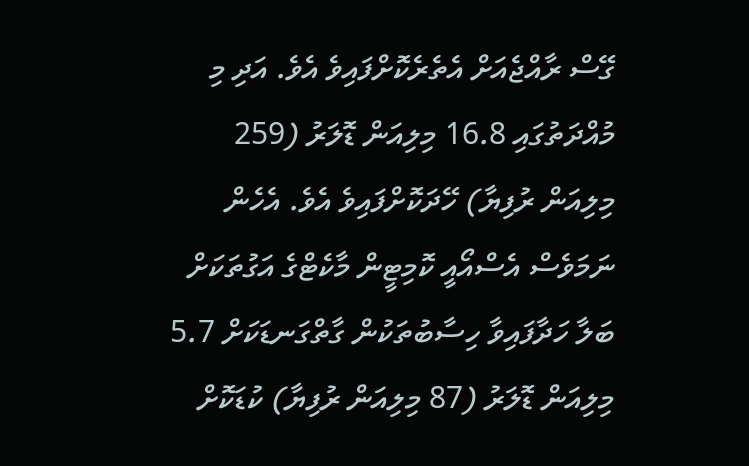ގޭސް ރާއްޖެއަށް އެތެރެކޮށްފައިވެ އެވެ. އަދި މި މުއްދަތުގައި 16.8 މިލިއަން ޑޮލަރު (259 މިލިއަން ރުފިޔާ) ހޭދަކޮށްފައިވެ އެވެ. އެހެން ނަމަވެސް އެސްއޯއީ ކޮމިޓީން މާކެޓްގެ އަގުތަކަށް ބަލާ ހަދާފައިވާ ހިސާބުތަކުން ގާތްގަނޑަކަށް 5.7 މިލިއަން ޑޮލަރު (87 މިލިއަން ރުފިޔާ) ކުޑަކޮށް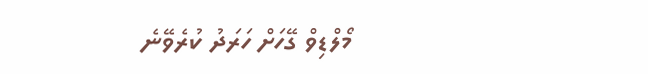މޯލްޑިވް ގޭހަށް ހަރަދު ކުރެވޭނެ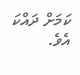ކަމަށް ދައްކަ އެވެ.